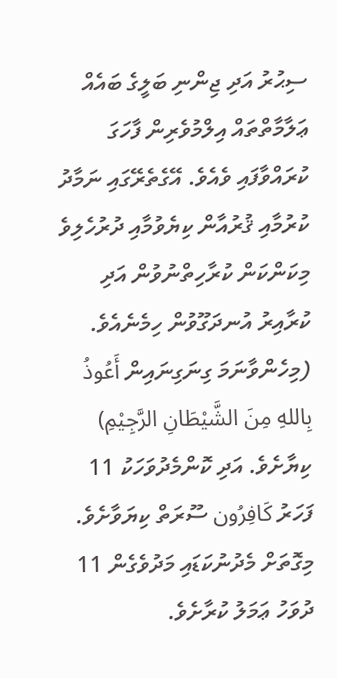ސިޙުރު އަދި ޖިންނި ބަލީގެ ބައެއް ޢަލާމާތްތައް އިލްމުވެރިން ފާހަގަ ކުރައްވާފައި ވެއެވެ. އޭގެތެރޭގައި ނަމާދު ކުރުމާއި ޤުރުއާން ކިޔެވުމާއި ދުރުހެލިވެ މިކަންކަން ކުރާހިތްނުވުން އަދި ކުރާއިރު އުނދަގޫވުން ހިމެނެއެވެ. (މިހެންވާނަމަ ގިނަގިނައިން أَعُوذُ بِاللهِ مِنَ الشَّيْطَانِ الرَّجِيْمِ) ކިޔާށެވެ. އަދި ކޮންމެދުވަހަކު 11 ފަހަރު كَافِرُون ސޫރަތް ކިޔަވާށެވެ. މިގޮތަށް މެދުނުކަޑައި މަދުވެގެން 11 ދުވަހު ޢަމަލު ކުރާށެވެ.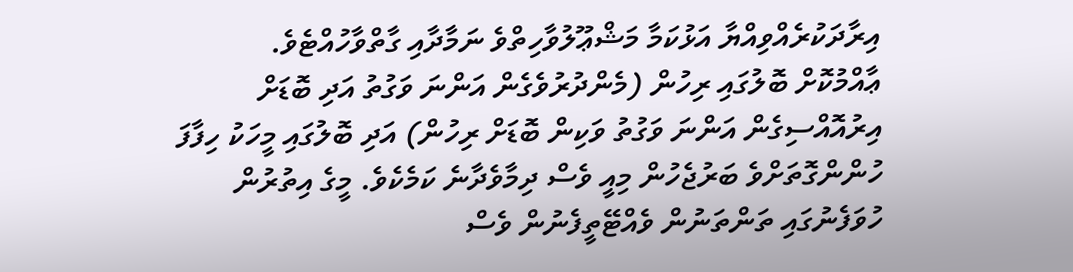އިރާދަކުރެއްވިއްޔާ އަޅުކަމާ މަޝްޢޫލުވާހިތްވެ ނަމާދާއި ގާތްވާހުއްޓެވެ.
ޢާއްމުކޮށް ބޮލުގައި ރިހުން (މެންދުރުވެގެން އަންނަ ވަގުތު އަދި ބޮޑަށް އިރުއޮއްސިގެން އަންނަ ވަގުތު ވަކިން ބޮޑަށް ރިހުން) އަދި ބޮލުގައި މީހަކު ހިފާފަ ހުންންގޮތަށްވެ ބަރުޖެހުން މިއީ ވެސް ދިމާވެދާނެ ކަމެކެވެ. މީގެ އިތުރުން ހުވަފެނުގައި ތަންތަނުން ވެއްޓޭތީފެނުން ވެސް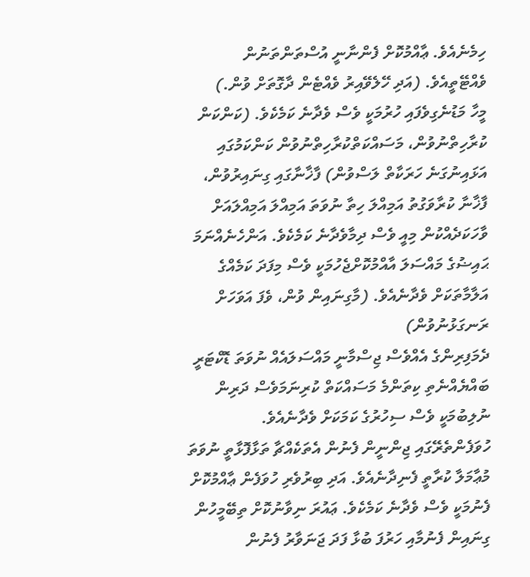ހިމެނެއެވެ. ޢާއްމުކޮށް ފެންނާނީ އުސްތަންތަނުން ވެއްޓޭތީއެވެ. (އަދި ހޭލެވޭއިރު ވެއްޓެން ދާގޮތަށް ވުން.)
މީހާ މަޑުނެގިވެފައި ހުރުމަކީ ވެސް ވެދާނެ ކަމެކެވެ. (ކަންކަން ކުރާހިތްނުވުން، މަސައްކަތްކުރާހިތްނުވުން ކަންކަމުގައި އަޅައިނުގަނެ ހަރަކާތް ލަސްވުން) ފާޚާނާގައި ގިނައިރުވުން، ފާޚާނާ ކުރާވަގުތު އަމިއްލަ ހިތާ ނުވަތަ އަމިއްލަ އަމިއްލައަށް ވާހަކަދެއްކުން މިއީ ވެސް ދިމާވެދާނެ ކަމެކެވެ. އަންހެނެއްނަމަ ޙައިޟުގެ މައްސަލަ އާއްމުކޮށްޖެހުމަކީ ވެސް މިފަދަ ކަމެއްގެ އަލާމާތަކަށް ވެދާނެއެވެ. (މާގިނައިން ވުން، ވެފަ އަވަހަށް ރަނގަޅުނުވުން)
ދެމަފިރިންގެ އެއްވެސް ޖިސްމާނީ މައްސަލައެއް ނުވަތަ ޑޮކްޓަރީ ބައްޔެއްނެތި ކިތަންމެ މަސައްކަތް ކުރިނަމަވެސް ދަރިން ނުލިބުމަކީ ވެސް ސިހުރުގެ ކަމަކަށް ވެދާނެއެވެ.
ހުވަފެންތެރޭގައި ޖިންނީން ފެނުން އެތަކެއްޗާ ތަޅާފޮޅާތީ ނުވަތަ މުޢާމަލާ ކުރާތީ ފެނިދާނެއެވެ. އަދި ބިރުވެރި ހުވަފެން ޢާއްމުކޮށް ފެނުމަކީ ވެސް ވެދާނެ ކަމެކެވެ. ޢައުރަ ނިވާނުކޮށް ތިބޭމީހުން ގިނައިން ފެނުމާއި ހަރުފަ ބުޅާ ފަދަ ޖަނަވާރު ފެނުން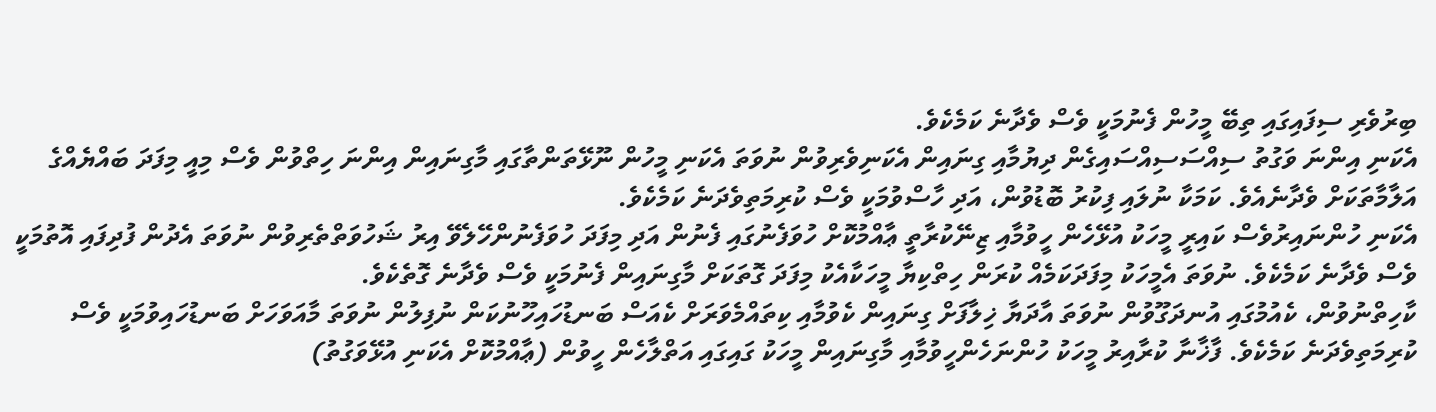ބިރުވެރި ސިފައިގައި ތިބޭ މީހުން ފެނުމަކީ ވެސް ވެދާނެ ކަމެކެވެ.
އެކަނި އިންނަ ވަގުތު ސިއްސަސިއްސައިގެން ދިޔުމާއި ގިނައިން އެކަނިވެރިވުން ނުވަތަ އެކަނި މީހުން ނޫޅޭތަންތާގައި މާގިނައިން އިންނަ ހިތްވުން ވެސް މިއީ މިފަދަ ބައްޔެއްގެ އަލާމާތަކަށް ވެދާނެއެވެ. ކަމަކާ ނުލައި ފިކުރު ބޮޑުވުން، އަދި ހާސްވުމަކީ ވެސް ކުރިމަތިވެދަނެ ކަމެކެވެ.
އެކަނި ހުންނައިރުވެސް ކައިރީ މީހަކު އުޅޭހެން ހީވުމާއި ޒިނޭކުރާތީ ޢާއްމުކޮށް ހުވަފެނުގައި ފެނުން އަދި މިފަދަ ހުވަފެނުންހޭލެވޭ އިރު ޝަހުވަތްތެރިވުން ނުވަތަ އެދުން ފުދިފައި އޮތުމަކީ ވެސް ވެދާނެ ކަމެކެވެ. ނުވަތަ އެމީހަކު މިފަދަކަމެއް ކުރަން ހިތްކިޔާ މީހަކާއެކު މިފަދަ ގޮތަކަށް މާގިނައިން ފެނުމަކީ ވެސް ވެދާނެ ގޮތެކެވެ.
ކާހިތްނުވުން، ކެއުމުގައި އުނދަގޫވުން ނުވަތަ އާދަޔާ ޚިލާފަށް ގިނައިން ކެވުމާއި ކިތައްމެވަރަށް ކެއަސް ބަނޑުހައިހޫނުކަން ނުފިލުން ނުވަތަ މާއަވަހަށް ބަނޑުހައިވުމަކީ ވެސް ކުރިމަތިވެދަނެ ކަމެކެވެ. ފާޚާނާ ކުރާއިރު މީހަކު ހުންނަހެންހީވުމާއި މާގިނައިން މީހަކު ގައިގައި އަތްލާހެން ހީވުން (ޢާއްމުކޮށް އެކަނި އުޅޭވަގުތު)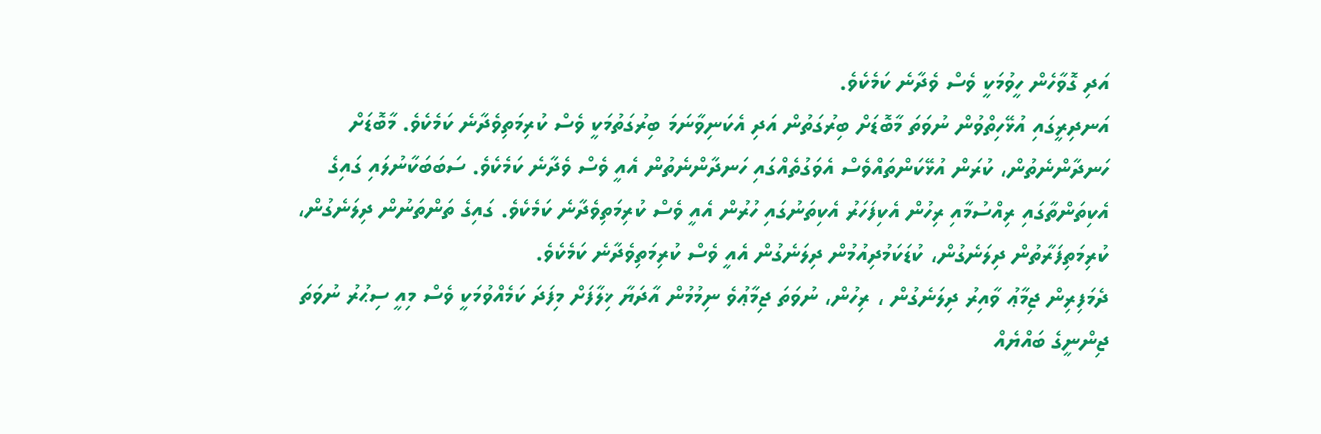އަދި ގޮވާހެން ހީވުމަކީ ވެސް ވެދާނެ ކަމެކެވެ.
އަނދިރީގައި އުޅޭހިތްވުން ނުވަތަ މާބޮޑަށް ބިރުގަތުން އަދި އެކަނިވާނަމަ ބިރުގަތުމަކީ ވެސް ކުރިމަތިވެދާނެ ކަމެކެވެ. މާބޮޑަށް ހަނދާންނެތުން، ކުރަން އުޅޭކަންތައްވެސް އެވަގުތެއްގައި ހަނދާންނެތުން އެއީ ވެސް ވެދާނެ ކަމެކެވެ. ސަބަބަކާނުލައި ގައިގެ އެކިތަންތާގައި ރިއްސުމާއި ރިހުން އެކިފަހަރު އެކިތަނުގައި ހުރުން އެއީ ވެސް ކުރިމަތިވެދާނެ ކަމެކެވެ. ގައިގެ ތަންތަނުން ދިލަނެގުން، ކުރިމަތިފަރާތުން ދިލަނެގުން، ކުޑަކަމުދިއުމުން ދިލަނެގުން އެއީ ވެސް ކުރިމަތިވެދާނެ ކަމެކެވެ.
ދެމަފިރިން ޖިމާޢު ވާއިރު ދިލަނެގުން ، ރިހުން، ނުވަތަ ޖިމާޢުވެ ނިމުމުން އާދަޔާ ޚިލާފަށް މިފަދަ ކަމެއްވުމަކީ ވެސް މިއީ ސިޙުރު ނުވަތަ ޖިންނީގެ ބައްޔެއް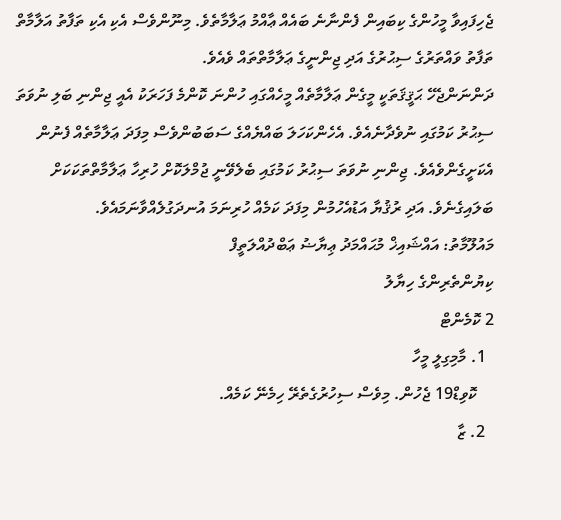ޖެހިފައިވާ މީހުންގެ ކިބައިން ފެންނާނެ ބައެއް ޢާއްމު ޢަލާމާތެވެ. މިނޫންވެސް އެކި އެކި ތަފާތު އަލާމާތް ތަފާތު ވައްތަރުގެ ސިޙުރުގެ އަދި ޖިންނީގެ ޢަލާމާތްތައް ވެއެވެ.
ދަންނަންޖެހޭ ޙަޤީޤަތަކީ މީގެން ޢަލާމާތެއް މީހެއްގައި ހުންނަ ކޮންމެ ފަހަރަކު އެއީ ޖިންނި ބަލި ނުވަތަ ސިޙުރު ކަމުގައި ނުވެދާނެއެވެ. އެހެންކަހަލަ ބައްޔެއްގެ ސަބަބުންވެސް މިފަދަ ޢަލާމާތެއް ފެނުން އެކަށީގެންވެއެވެ. ޖިންނި ނުވަތަ ސިޙުރު ކަމުގައި ބެލެވޭނީ ޖުމްލަކޮށް ހުރިހާ ޢަލާމާތްތަކަކަށް ބަލައިގެނެވެ. އަދި ރުޤުޔާ އަޑުއެހުމުން މިފަދަ ކަމެއް ހުރިނަމަ އުނދަގުލެއްވާނަމައެވެ.
މައުލޫމާތު: އައްޝައިޚް މުޙައްމަދު ޢިޔާޟު ޢަބްދުއްލަތީފް
ކިޔުންތެރިންގެ ހިޔާލު
2 ކޮމެންޓް
  1. މާމިގިލީ މީހާ
    ކޮވިޑް19 ޖެހުން. މިވެސް ސިހުރުގެތެރޭ ހިމެނޭ ކަމެއް.
  2. ޒާ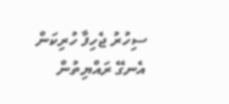ސިހުރު ޖެހިފާ ހުރިކަން އެނގޭ ރައްޔިތުން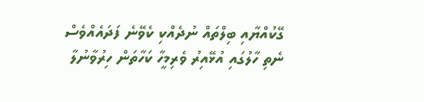ގޭކުއްޔާއި ބިލްތައް ނުދެއްކި ކެވޭނެ ފަދައެއްވެސް ނެތި ހާލުގައި އުޅޭއިރު ވެރިމީހާ ކަހާތަން ހިރުވާނުލާ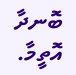ބޮނދާ އޮތީމާ.